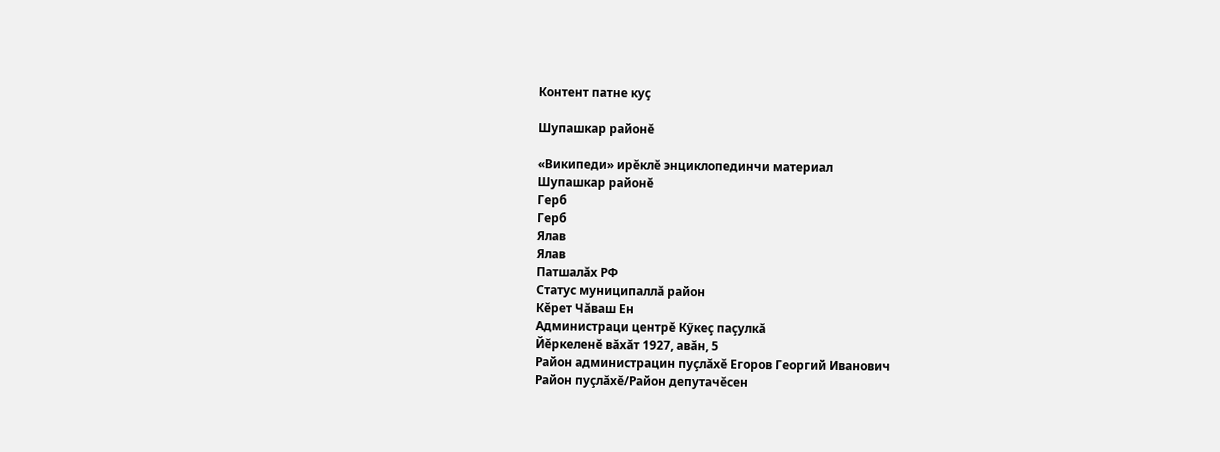Контент патне куҫ

Шупашкар районĕ

«Википеди» ирĕклĕ энциклопединчи материал
Шупашкар районĕ
Герб
Герб
Ялав
Ялав
Патшалăх РФ
Статус муниципаллă район
Кĕрет Чăваш Ен
Администраци центрĕ Кӳкеç паçулкă
Йĕркеленĕ вăхăт 1927, авăн, 5
Район администрацин пуçлăхĕ Егоров Георгий Иванович
Район пуçлăхĕ/Район депутачĕсен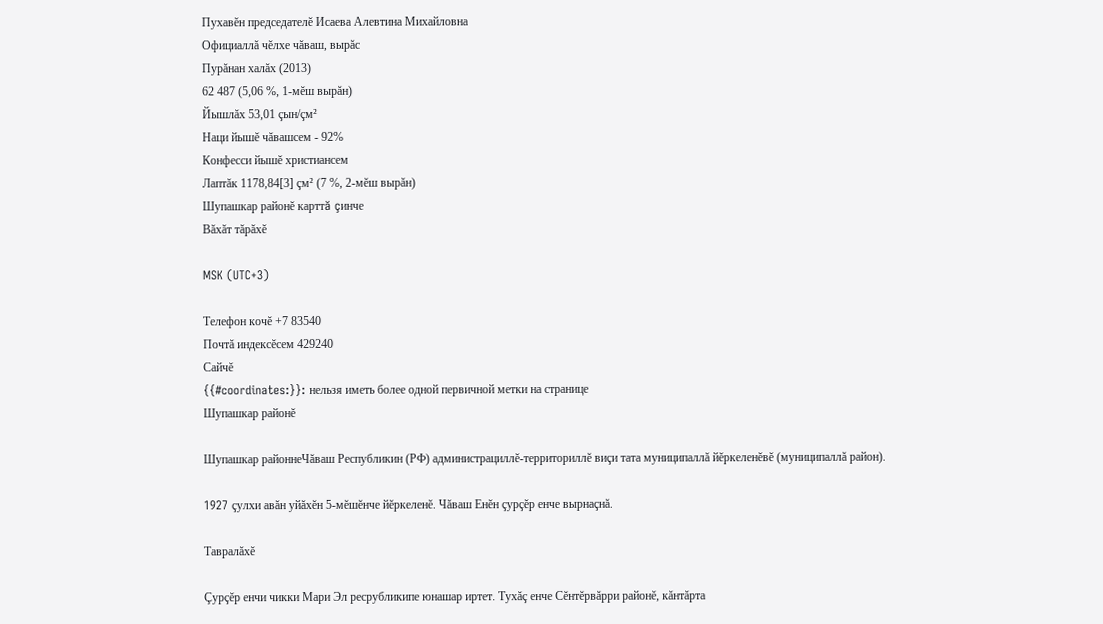Пухавĕн председателĕ Исаева Алевтина Михайловна
Официаллă чĕлхе чăваш, вырăс
Пурăнан халăх (2013)
62 487 (5,06 %, 1-мĕш вырăн)
Йышлăх 53,01 çын/çм²
Наци йышĕ чăвашсем - 92%
Конфесси йышĕ христиансем
Лаптăк 1178,84[3] çм² (7 %, 2-мĕш вырăн)
Шупашкар районĕ карттă çинче
Вăхăт тăрăхĕ

MSK (UTC+3)

Телефон кочĕ +7 83540
Почтă индексĕсем 429240
Сайчĕ
{{#coordinates:}}: нельзя иметь более одной первичной метки на странице
Шупашкар районĕ

Шупашкар районнеЧăваш Республикин (РФ) администрациллĕ-территориллĕ виçи тата муниципаллă йĕркеленĕвĕ (муниципаллă район).

1927 çулхи авăн уйăхĕн 5-мĕшĕнче йĕркеленĕ. Чăваш Енĕн çурçĕр енче вырнаçнă.

Тавралăхĕ

Çурçĕр енчи чикки Мари Эл ресрубликипе юнашар иртет. Тухăç енче Сĕнтĕрвăрри районĕ, кăнтăрта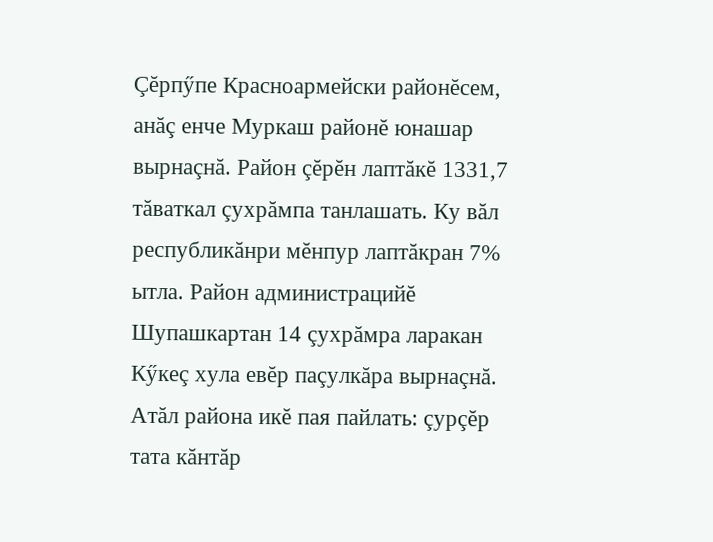Çĕрпӳпе Красноармейски районĕсем, анăç енче Муркаш районĕ юнашар вырнаçнă. Район çĕрĕн лаптăкĕ 1331,7 тăваткал çухрăмпа танлашать. Ку вăл республикăнри мĕнпур лаптăкран 7% ытла. Район администрацийĕ Шупашкартан 14 çухрăмра ларакан Кӳкеç хула евĕр паçулкăра вырнаçнă. Атăл района икĕ пая пайлать: çурçĕр тата кăнтăр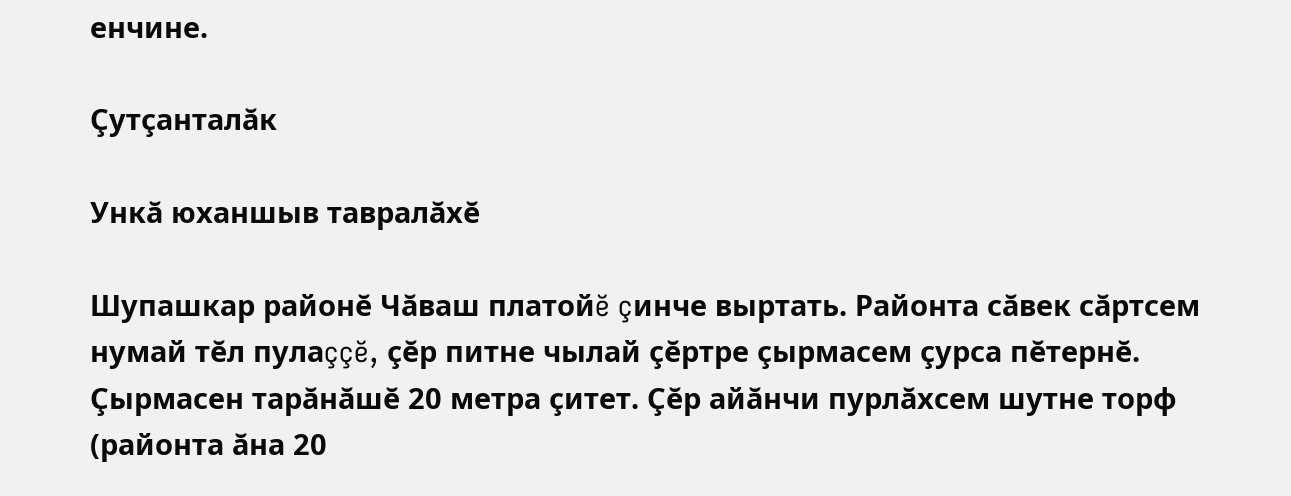енчине.

Çутçанталăк

Ункă юханшыв тавралăхĕ

Шупашкар районĕ Чăваш платойĕ çинче выртать. Районта сăвек сăртсем нумай тĕл пулаççĕ, çĕр питне чылай çĕртре çырмасем çурса пĕтернĕ. Çырмасен тарăнăшĕ 20 метра çитет. Çĕр айăнчи пурлăхсем шутне торф (районта ăна 20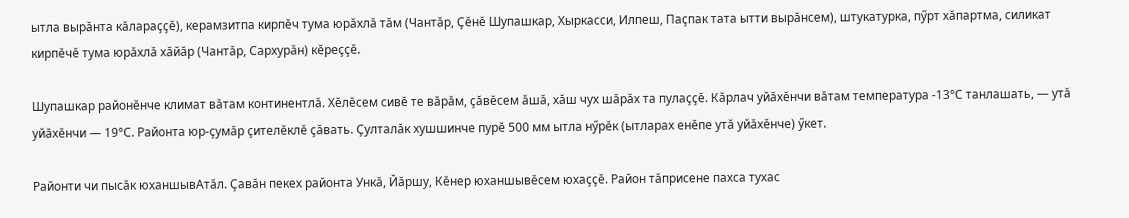ытла вырăнта кăлараççĕ), керамзитпа кирпĕч тума юрăхлă тăм (Чантăр, Çĕнĕ Шупашкар, Хыркасси, Илпеш, Паçпак тата ытти вырăнсем), штукатурка, пӳрт хăпартма, силикат кирпĕчĕ тума юрăхлă хăйăр (Чантăр, Сархурăн) кĕреççĕ.

Шупашкар районĕнче климат вăтам континентлă. Хĕлĕсем сивĕ те вăрăм, çăвĕсем ăшă, хăш чух шăрăх та пулаççĕ. Кăрлач уйăхĕнчи вăтам температура -13°С танлашать, — утă уйăхĕнчи — 19°С. Районта юр-çумăр çителĕклĕ çăвать. Çулталăк хушшинче пурĕ 500 мм ытла нӳрĕк (ытларах енĕпе утă уйăхĕнче) ӳкет.

Районти чи пысăк юханшывАтăл. Çавăн пекех районта Ункă, Йăршу, Кĕнер юханшывĕсем юхаççĕ. Район тăприсене пахса тухас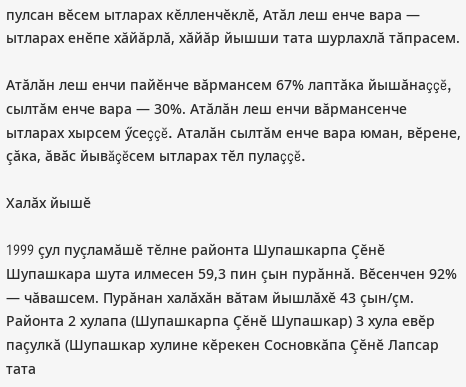пулсан вĕсем ытларах кĕлленчĕклĕ, Атăл леш енче вара — ытларах енĕпе хăйăрлă, хăйăр йышши тата шурлахлă тăпрасем.

Атăлăн леш енчи пайĕнче вăрмансем 67% лаптăка йышăнаççĕ, сылтăм енче вара — 30%. Атăлăн леш енчи вăрмансенче ытларах хырсем ӳсеççĕ. Аталăн сылтăм енче вара юман, вĕрене, çăка, ăвăс йывăçĕсем ытларах тĕл пулаççĕ.

Халăх йышĕ

1999 çул пуçламăшĕ тĕлне районта Шупашкарпа Çĕнĕ Шупашкара шута илмесен 59,3 пин çын пурăннă. Вĕсенчен 92% — чăвашсем. Пурăнан халăхăн вăтам йышлăхĕ 43 çын/çм. Районта 2 хулапа (Шупашкарпа Çĕнĕ Шупашкар) 3 хула евĕр паçулкă (Шупашкар хулине кĕрекен Сосновкăпа Çĕнĕ Лапсар тата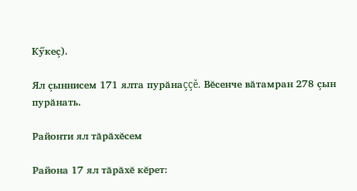Кӳкеç).

Ял çыннисем 171 ялта пурăнаççĕ. Вĕсенче вăтамран 278 çын пурăнать.

Районти ял тăрăхĕсем

Района 17 ял тăрăхĕ кĕрет: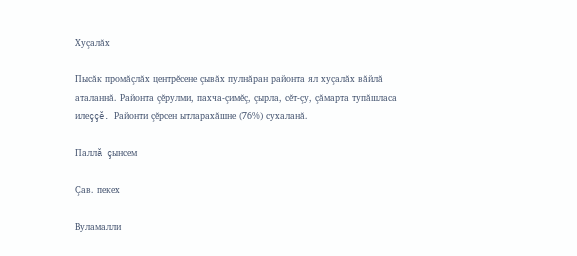Хуçалăх

Пысăк промăçлăх центрĕсене çывăх пулнăран районта ял хуçалăх вăйлă аталаннă. Районта çĕрулми, пахча-çимĕç, çырла, сĕт-çу, çăмарта тупăшласа илеççĕ. Районти çĕрсен ытларахăшне (76%) сухаланă.

Паллă çынсем

Çав. пекех

Вуламалли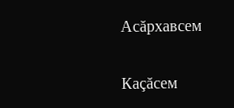Асăрхавсем

Каçăсем